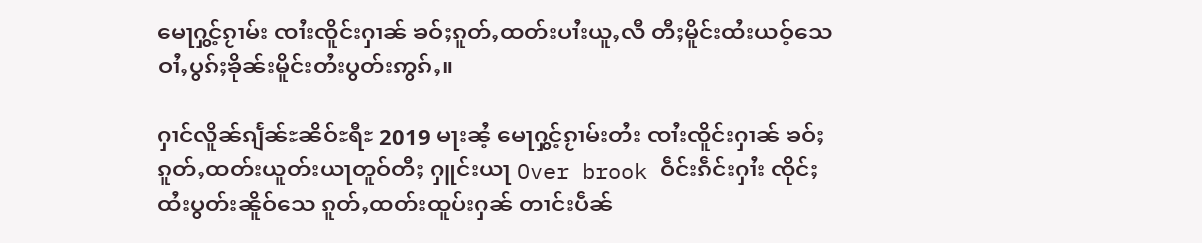မေႃႁွင့်ၵႂၢမ်း ၸၢႆးၸိူင်းႁၢၼ် ၶဝ်ႈၵူတ်ႇထတ်းပၢႆးယူႇလီ တီႈမိူင်းထႆးယဝ့်သေ ဝၢႆႇပွၵ်ႈၶိုၼ်းမိူင်းတႆးပွတ်းဢွၵ်ႇ။

ႁၢင်လိူၼ်ၵျႅၼ်ႊၼိဝ်ႊရီႊ 2019 မႃးၼႆ့ မေႃႁွင့်ၵႂၢမ်းတႆး ၸၢႆးၸိူင်းႁၢၼ် ၶဝ်ႈၵူတ်ႇထတ်းယူတ်းယႃတူဝ်တီႈ ႁူင်းယႃ Over brook ဝဵင်းၵဵင်းႁၢႆး ၸိုင်ႈထႆးပွတ်းၼိူဝ်သေ ၵူတ်ႇထတ်းထူပ်းႁၼ် တၢင်းပဵၼ်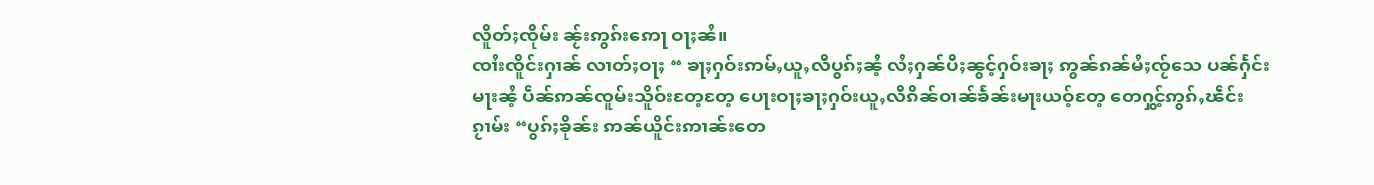လိူတ်ႈၸိုမ်း ၼႂ်းဢွၵ်းဢေႃ ဝႃႈၼႆ။
ၸၢႆးၸိူင်းႁၢၼ် လၢတ်ႈဝႃႈ “ ၶႃႈႁဝ်းဢမ်ႇယူႇလီပွၵ်ႈၼႆ့ လႆႈႁၼ်ပီႈၼွင့်ႁဝ်းၶႃႈ ဢွၼ်ၵၼ်မႆႈၸႂ်သေ ပၼ်ႁႅင်းမႃးၼႆ့ ပဵၼ်ဢၼ်ၸူမ်းသိူဝ်းတႄ့တႄ့ ပေႃးဝႃႈၶႃႈႁဝ်းယူႇလီၵိၼ်ဝၢၼ်ၶႅၼ်းမႃးယဝ့်တႄ့ တေႁွင့်ဢွၵ်ႇၽဵင်းၵႂၢမ်း “ပွၵ်ႈၶိုၼ်း ဢၼ်ယိူင်းဢၢၼ်းတေ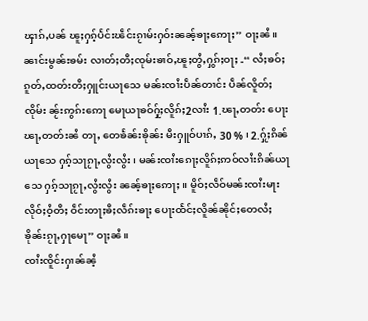ၾၢၵ်ႇပၼ် ၽူႈႁၵ့်ပႅင်းၽဵင်းၵႂၢမ်းႁဝ်းၼၼ့်ၶႃႈဢေႃႈ” ဝႃႈၼႆ။
ၼၢင်းမွၼ်းၶမ်း လၢတ်ႈတီႈၸုမ်းၶၢဝ်ႇၽူႈတွႆႇႁွၵ်ႈဝႃႈ -“ လႆႈၶဝ်ႈၵူတ်ႇထတ်းတီႈႁူင်းယႃသေ မၼ်းၸၢႆးပဵၼ်တၢင်း ပဵၼ်လိူတ်ႈၸိုမ်း ၼႂ်းဢွၵ်းဢေႃ မေႃယႃၶဝ်ႁႂ်ႈလိူၵ်ႈ2လၢႆး 1.ၽႃႇတတ်း ပေႃးၽႃႇတတ်းၼႆ တႃႇ တေၶႅၼ်းၶိုၼ်း မီးႁူဝ်ပၢၵ်ႇ 30 % ၊ 2.ႁႂ်ႈၵိၼ်ယႃသေ ႁၵ့်သႃၵႂႃႇလွႆးလွႆး ၊ မၼ်းၸၢႆးၵေႃႈလိူၵ်ႈဢဝ်လၢႆးၵိၼ်ယႃသေ ႁၵ့်သႃၵႂႃႇလွႆးလွႆး ၼၼ့်ၶႃႈဢေႃႈ။ မိူဝ်ႈလဵဝ်မၼ်းၸၢႆးမႃးလိုဝ်ႈဝႆ့တီႈ ဝဵင်းတႃႈၶီႈလဵၵ်းၶႃႈ ပေႃးထႅင်ႈလိူၼ်ၼိုင်ႈတေလႆႈၶိုၼ်းၵႂႃႇႁႃမေႃ” ဝႃႈၼႆ။
ၸၢႆးၸိူင်းႁၢၼ်ၼႆ့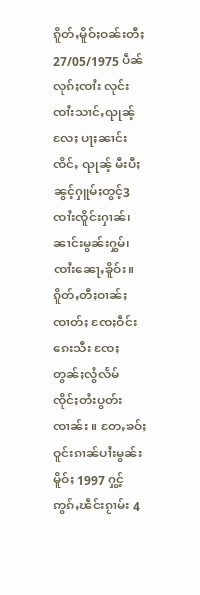ၵိူတ်ႇမိူဝ်ႈဝၼ်းတီႈ 27/05/1975 ပဵၼ်လုၵ်ႈၸၢႆး လုင်းၸၢႆးသၢင်ႇၺုၼ့်လႄႈ ပႃႈၼၢင်းၸိင်ႇ ၺုၼ့် မီးပီႈၼွင့်ႁူမ်ႈတွင့်3 ၸၢႆးၸိူင်းႁၢၼ်၊ ၼၢင်းမွၼ်းႁွမ်၊ ၸၢႆးၼေႃႇၶိူဝ်း။ ၵိူတ်ႇတီႈဝၢၼ်ႈၸၢတ်ႈ ၸႄႈဝဵင်းၵေးသီး ၸႄႈတွၼ်ႈလွႆလႅမ် ၸိုင်ႈတႆးပွတ်းၸၢၼ်း ။ တႄႇၶဝ်ႈဝူင်းၵၢၼ်ပၢႆးမွၼ်းမိူဝ်ႈ 1997 ႁွင့်ဢွၵ်ႇၽဵင်းၵႂၢမ်း 4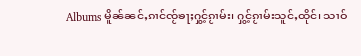Albums မိူၼ်ၼင်ႇၵၢင်ၸႂ်ၶႃႈႁွင့်ၵႂၢမ်း၊ ႁွင့်ၵႂၢမ်းသူင်ႇထိုင်၊ သၢဝ်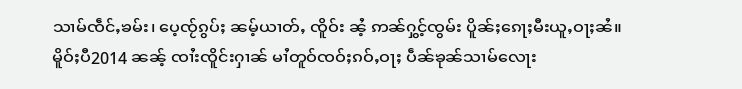သၢမ်ၸဵင်ႇၶမ်း၊ ပေ့ၸႂ်ၵွပ်ႈ ၼမ့်ယၢတ်ႇ ၸိူဝ်း ၼႆ့ ဢၼ်ႁွင့်ၸွမ်း ပိူၼ်ႈၵေႃႈမီးယူႇဝႃႈၼႆ။
မိူဝ်ႈပီ2014 ၼၼ့် ၸၢႆးၸိူင်းႁၢၼ် မၢႆတူဝ်ၸဝ်ႈၵဝ်ႇဝႃႈ ပဵၼ်ၶုၼ်သၢမ်လေႃး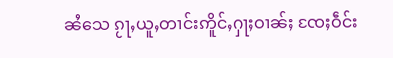ၼႆသေ ၵႂႃႇယူႇတၢင်းဢိူင်ႇႁႃႈဝၢၼ်ႈ ၸႄႈဝဵင်း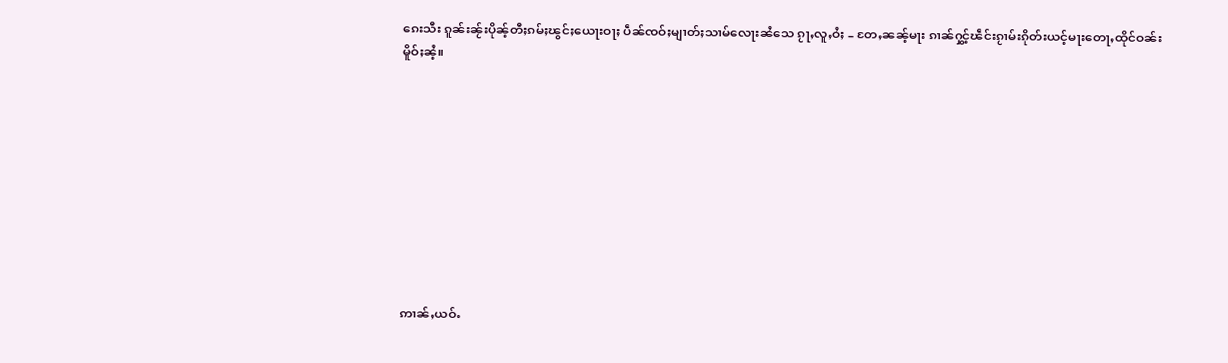ၵေးသီး ၵူၼ်းၼႂ်းပိုၼ့်တီႈၵမ်ႈၽွင်ႈယေႃးဝႃႈ ပဵၼ်ၸဝ်ႈမျၢတ်ႈသၢမ်လေႃးၼႆသေ ၵႂႃႇလူႇဝႆႈ – တႄႇၼၼ့်မႃး ၵၢၼ်ႁွင့်ၽဵင်းၵႂၢမ်းၵိုတ်းယင့်မႃးတေႃႇထိုင်ဝၼ်းမိူဝ်ႈၼႆ့။










ဢၢၼ်ႇယဝ်ႉ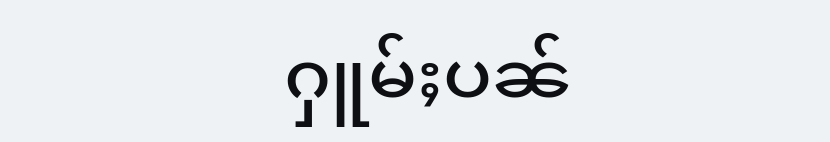ႁူမ်ႈပၼ်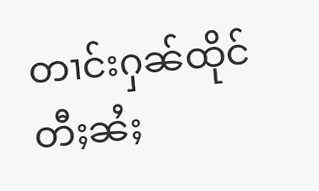တၢင်းႁၼ်ထိုင်တီႈၼႆႈ